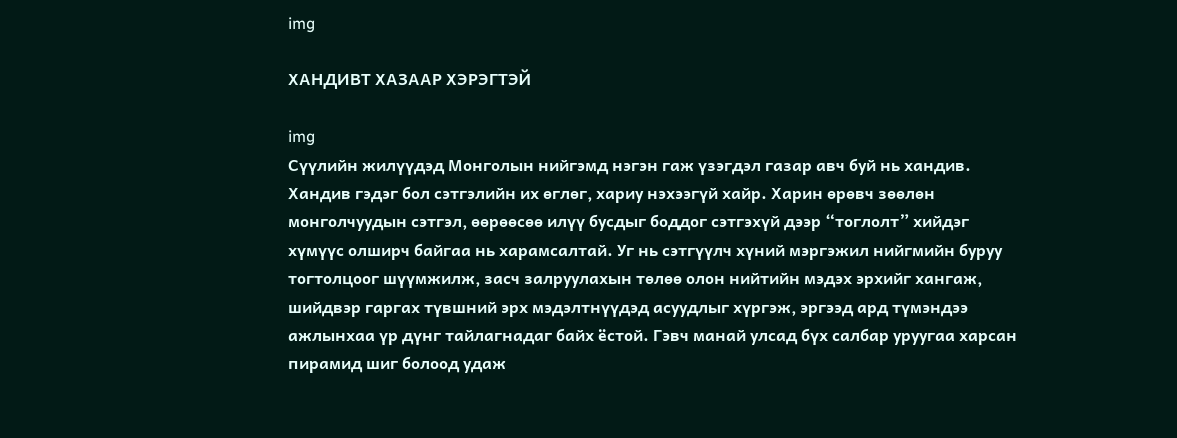img

ХАНДИВТ ХАЗААР ХЭРЭГТЭЙ

img
Сүүлийн жилүүдэд Монголын нийгэмд нэгэн гаж үзэгдэл газар авч буй нь хандив. Хандив гэдэг бол сэтгэлийн их өглөг, хариу нэхээгүй хайр. Харин өрөвч зөөлөн монголчуудын сэтгэл, өөрөөсөө илүү бусдыг боддог сэтгэхүй дээр “тоглолт” хийдэг хүмүүс олширч байгаа нь харамсалтай. Уг нь сэтгүүлч хүний мэргэжил нийгмийн буруу тогтолцоог шүүмжилж, засч залруулахын төлөө олон нийтийн мэдэх эрхийг хангаж, шийдвэр гаргах түвшний эрх мэдэлтнүүдэд асуудлыг хүргэж, эргээд ард түмэндээ ажлынхаа үр дүнг тайлагнадаг байх ёстой. Гэвч манай улсад бүх салбар уруугаа харсан пирамид шиг болоод удаж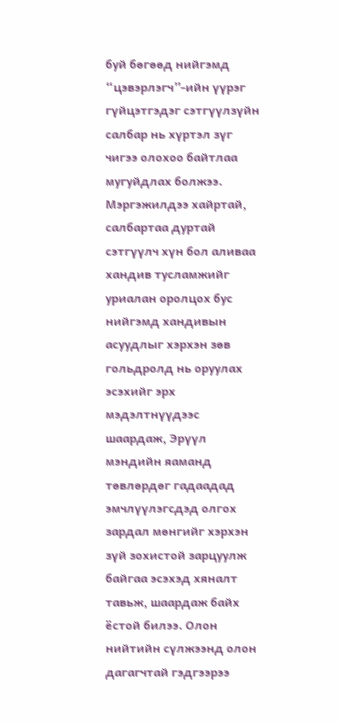буй бөгөөд нийгэмд “цэвэрлэгч”-ийн үүрэг гүйцэтгэдэг сэтгүүлзүйн салбар нь хүртэл зүг чигээ олохоо байтлаа мугуйдлах болжээ. Мэргэжилдээ хайртай, салбартаа дуртай сэтгүүлч хүн бол аливаа хандив тусламжийг уриалан оролцох бус нийгэмд хандивын асуудлыг хэрхэн зөв гольдролд нь оруулах эсэхийг эрх мэдэлтнүүдээс шаардаж, Эрүүл мэндийн яаманд төвлөрдөг гадаадад эмчлүүлэгсдэд олгох зардал мөнгийг хэрхэн зүй зохистой зарцуулж байгаа эсэхэд хяналт тавьж, шаардаж байх ёстой билээ. Олон нийтийн сүлжээнд олон дагагчтай гэдгээрээ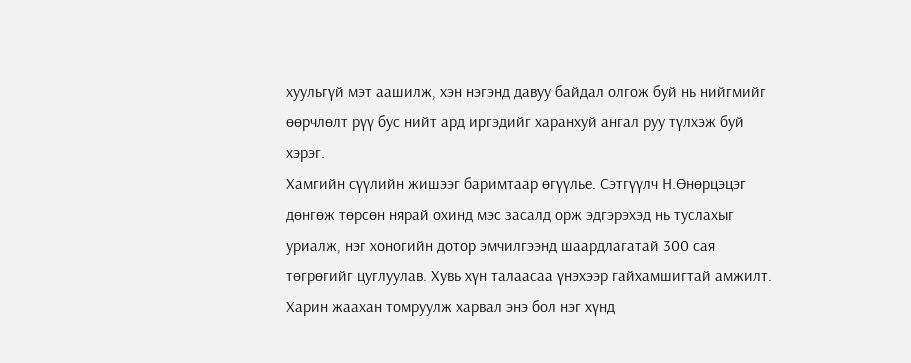хуульгүй мэт аашилж, хэн нэгэнд давуу байдал олгож буй нь нийгмийг өөрчлөлт рүү бус нийт ард иргэдийг харанхуй ангал руу түлхэж буй хэрэг.
Хамгийн сүүлийн жишээг баримтаар өгүүлье. Сэтгүүлч Н.Өнөрцэцэг дөнгөж төрсөн нярай охинд мэс засалд орж эдгэрэхэд нь туслахыг уриалж, нэг хоногийн дотор эмчилгээнд шаардлагатай 300 сая төгрөгийг цуглуулав. Хувь хүн талаасаа үнэхээр гайхамшигтай амжилт. Харин жаахан томруулж харвал энэ бол нэг хүнд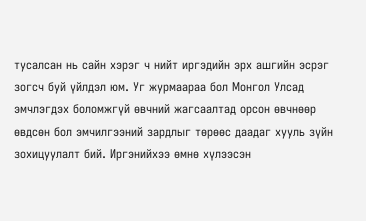тусалсан нь сайн хэрэг ч нийт иргэдийн эрх ашгийн эсрэг зогсч буй үйлдэл юм. Уг журмаараа бол Монгол Улсад эмчлэгдэх боломжгүй өвчний жагсаалтад орсон өвчнөөр өвдсөн бол эмчилгээний зардлыг төрөөс даадаг хууль зүйн зохицуулалт бий. Иргэнийхээ өмнө хүлээсэн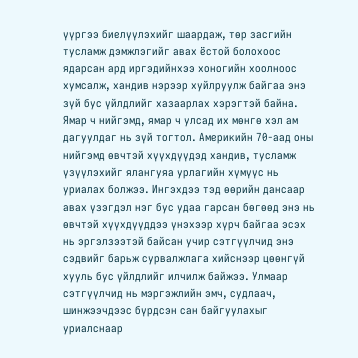үүргээ биелүүлэхийг шаардаж, төр засгийн тусламж дэмжлэгийг авах ёстой болохоос ядарсан ард иргэдийнхээ хоногийн хоолноос хумсалж, хандив нэрээр хуйлруулж байгаа энэ зүй бус үйлдлийг хазаарлах хэрэгтэй байна. Ямар ч нийгэмд, ямар ч улсад их мөнгө хэл ам дагуулдаг нь зүй тогтол. Америкийн 70-аад оны нийгэмд өвчтэй хүүхдүүдэд хандив, тусламж үзүүлэхийг ялангуяа урлагийн хүмүүс нь уриалах болжээ. Ингэхдээ тэд өөрийн дансаар авах үзэгдэл нэг бус удаа гарсан бөгөөд энэ нь өвчтэй хүүхдүүддээ үнэхээр хүрч байгаа эсэх нь эргэлзээтэй байсан учир сэтгүүлчид энэ сэдвийг барьж сурвалжлага хийснээр цөөнгүй хууль бус үйлдлийг илчилж байжээ. Улмаар сэтгүүлчид нь мэргэжлийн эмч, судлаач, шинжээчдээс бүрдсэн сан байгуулахыг уриалснаар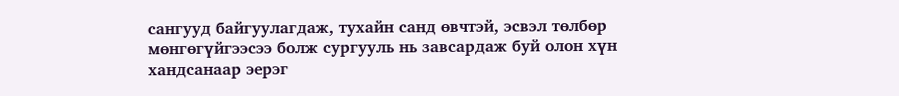сангууд байгуулагдаж, тухайн санд өвчтэй, эсвэл төлбөр мөнгөгүйгээсээ болж сургууль нь завсардаж буй олон хүн хандсанаар эерэг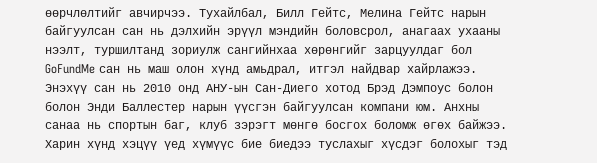өөрчлөлтийг авчирчээ. Тухайлбал, Билл Гейтс, Мелина Гейтс нарын байгуулсан сан нь дэлхийн эрүүл мэндийн боловсрол, анагаах ухааны нээлт, туршилтанд зориулж сангийнхаа хөрөнгийг зарцуулдаг бол GoFundMe сан нь маш олон хүнд амьдрал, итгэл найдвар хайрлажээ. Энэхүү сан нь 2010 онд АНУ-ын Сан-Диего хотод Брэд Дэмпоус болон болон Энди Баллестер нарын үүсгэн байгуулсан компани юм. Анхны санаа нь спортын баг, клуб зэрэгт мөнгө босгох боломж өгөх байжээ. Харин хүнд хэцүү үед хүмүүс бие биедээ туслахыг хүсдэг болохыг тэд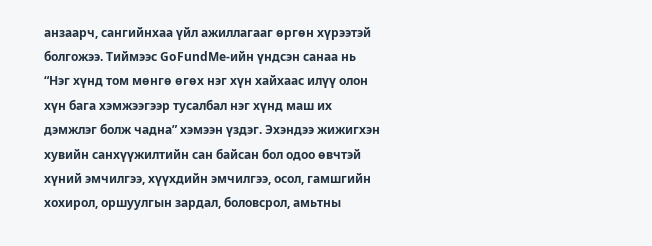анзаарч, сангийнхаа үйл ажиллагааг өргөн хүрээтэй болгожээ. Тиймээс GoFundMe-ийн үндсэн санаа нь “Нэг хүнд том мөнгө өгөх нэг хүн хайхаас илүү олон хүн бага хэмжээгээр тусалбал нэг хүнд маш их дэмжлэг болж чадна” хэмээн үздэг. Эхэндээ жижигхэн хувийн санхүүжилтийн сан байсан бол одоо өвчтэй хүний эмчилгээ, хүүхдийн эмчилгээ, осол, гамшгийн хохирол, оршуулгын зардал, боловсрол, амьтны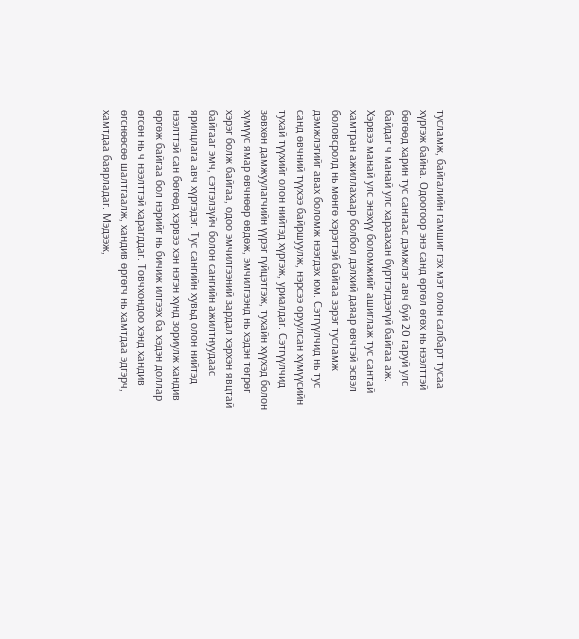тусламж, байгалийн гамшиг гэх мэт олон салбарт тусаа хүргэж байна. Одоогоор энэ санд өргөл өгөх нь нээлттэй бөгөөд харин тус сангаас дэмжлэг авч буй 20 гаруй улс байдаг ч манай улс хараахан бүртгэгдээгүй байгаа аж. Хэрвээ манай улс энэхүү боломжийг ашиглаж тус сантай хамтран ажиллахаар болбол дэлхий даяар өвчтэй эсвэл боловсролд нь мөнгө хэрэгтэй байгаа зэрэг тусламж дэмжлэгийг авах боломж нээгдэх юм. Сэтгүүлчид нь тус санд өвчний түүхээ байршуулж, нэрсээ оруулсан хүмүүсийн тухай түүхийг олон нийтэд хүргэж, уриалдаг. Сэтгүүлчид зөвхөн дамжуулагчийн үүрэг гүйцэтгэж, тухайн хүүхэд болон хүмүүс ямар өвчнөөр өвдөж, эмчилгээнд нь хэдэн төгрөг хэрэг болж байгаа, одоо эмчилгээний зардал хэрхэн явцтай байгааг эмч, сэтгэлзүйч болон сангийн ажилтнуудаас ярилцлага авч хүргэдэг. Тус сангийн хувьд олон нийтэд нээлттэй сан бөгөөд хэрвээ хэн нэгэн хүнд зориулж хандив өргөж байгаа бол нэрийг нь бичиж илгээх ба хэдэн доллар өгсөн нь ч нээлттэй харагддаг. Товчхондоо хэнд хандив өгснөөсөө шалтгаалж, хандив өргөгч нь хамтдаа эдгэрч, хамтдаа баярладаг. Мэдээж,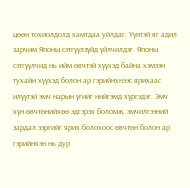цөөн тохиолдолд хамтдаа уйлдаг. Үүнтэй яг адил зарчим Японы сэтгүүлзүйд үйлчилдэг. Японы сэтгүүлчид нь ийм өвчтэй хүүхэд байна хэмээн тухайн хүүхэд болон ар гэрийнхнээс ярихаас илүүтэй эмч нарын үгийг нийгэмд хүргэдэг. Эмч хүн өвчтөнийхөө эдгэрэх боломж, эмчилгээний зардал зэргийг ярих болохоос өвчтөн болон ар гэрийнхэн нь дур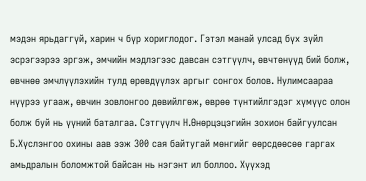мэдэн ярьдаггүй, харин ч бүр хориглодог. Гэтэл манай улсад бүх зүйл эсрэгээрээ эргэж, эмчийн мэдлэгээс давсан сэтгүүлч, өвчтөнүүд бий болж, өвчнөө эмчлүүлэхийн тулд өрөвдүүлэх аргыг сонгох болов. Нулимсаараа нүүрээ угааж, өвчин зовлонгоо дөвийлгөж, өврөө түнтийлгэдэг хүмүүс олон болж буй нь үүний баталгаа. Сэтгүүлч Н.Өнөрцэцэгийн зохион байгуулсан Б.Хүслэнгоо охины аав ээж 300 сая байтугай мөнгийг өөрсдөөсөө гаргах амьдралын боломжтой байсан нь нэгэнт ил боллоо. Хүүхэд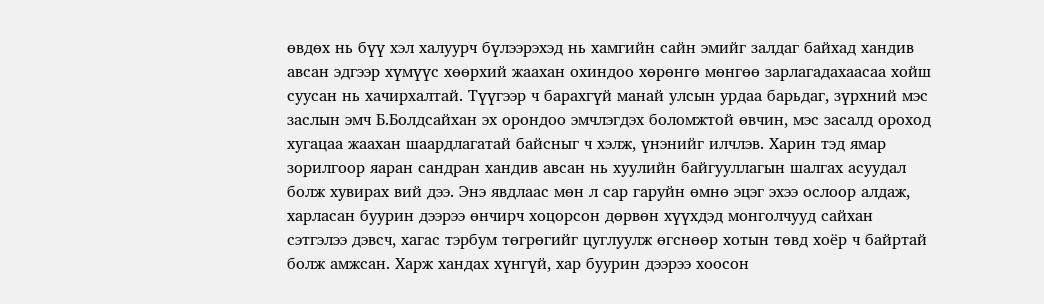өвдөх нь бүү хэл халуурч бүлээрэхэд нь хамгийн сайн эмийг залдаг байхад хандив авсан эдгээр хүмүүс хөөрхий жаахан охиндоо хөрөнгө мөнгөө зарлагадахаасаа хойш суусан нь хачирхалтай. Түүгээр ч барахгүй манай улсын урдаа барьдаг, зүрхний мэс заслын эмч Б.Болдсайхан эх орондоо эмчлэгдэх боломжтой өвчин, мэс засалд ороход хугацаа жаахан шаардлагатай байсныг ч хэлж, үнэнийг илчлэв. Харин тэд ямар зорилгоор яаран сандран хандив авсан нь хуулийн байгууллагын шалгах асуудал болж хувирах вий дээ. Энэ явдлаас мөн л сар гаруйн өмнө эцэг эхээ ослоор алдаж, харласан буурин дээрээ өнчирч хоцорсон дөрвөн хүүхдэд монголчууд сайхан сэтгэлээ дэвсч, хагас тэрбум төгрөгийг цуглуулж өгснөөр хотын төвд хоёр ч байртай болж амжсан. Харж хандах хүнгүй, хар буурин дээрээ хоосон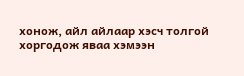хонож, айл айлаар хэсч толгой хоргодож яваа хэмээн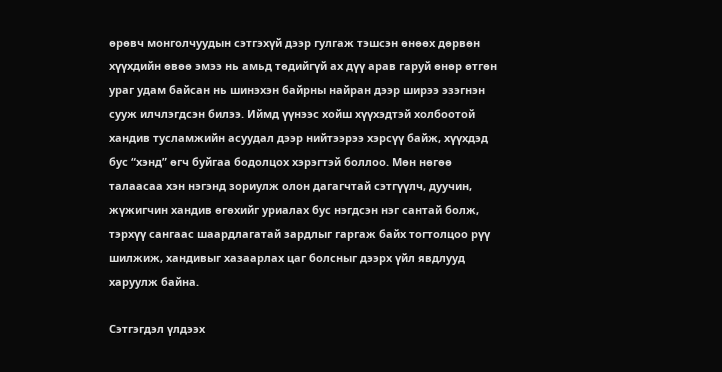өрөвч монголчуудын сэтгэхүй дээр гулгаж тэшсэн өнөөх дөрвөн хүүхдийн өвөө эмээ нь амьд төдийгүй ах дүү арав гаруй өнөр өтгөн ураг удам байсан нь шинэхэн байрны найран дээр ширээ эзэгнэн сууж илчлэгдсэн билээ. Иймд үүнээс хойш хүүхэдтэй холбоотой хандив тусламжийн асуудал дээр нийтээрээ хэрсүү байж, хүүхдэд бус “хэнд” өгч буйгаа бодолцох хэрэгтэй боллоо. Мөн нөгөө талаасаа хэн нэгэнд зориулж олон дагагчтай сэтгүүлч, дуучин, жүжигчин хандив өгөхийг уриалах бус нэгдсэн нэг сантай болж, тэрхүү сангаас шаардлагатай зардлыг гаргаж байх тогтолцоо рүү шилжиж, хандивыг хазаарлах цаг болсныг дээрх үйл явдлууд харуулж байна.

Сэтгэгдэл үлдээх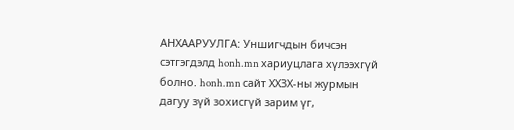АНХААРУУЛГА: Уншигчдын бичсэн сэтгэгдэлд honh.mn хариуцлага хүлээхгүй болно. honh.mn сайт ХХЗХ-ны журмын дагуу зүй зохисгүй зарим үг,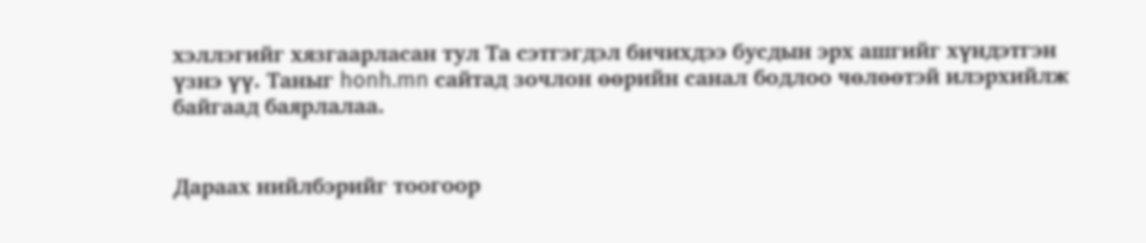хэллэгийг хязгаарласан тул Та сэтгэгдэл бичихдээ бусдын эрх ашгийг хүндэтгэн үзнэ үү. Таныг honh.mn сайтад зочлон өөрийн санал бодлоо чөлөөтэй илэрхийлж байгаад баярлалаа.


Дараах нийлбэрийг тоогоор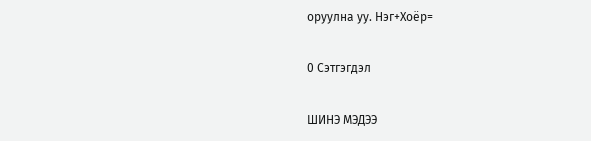оруулна уу. Нэг+Xoёp=

0 Сэтгэгдэл

ШИНЭ МЭДЭЭ